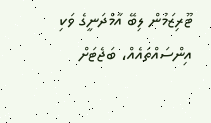ޓޫރިޒަމުން ލިބޭ އާމްދަނީގެ ވަކި އިންސައްތައެއް، ބަޖެޓަށް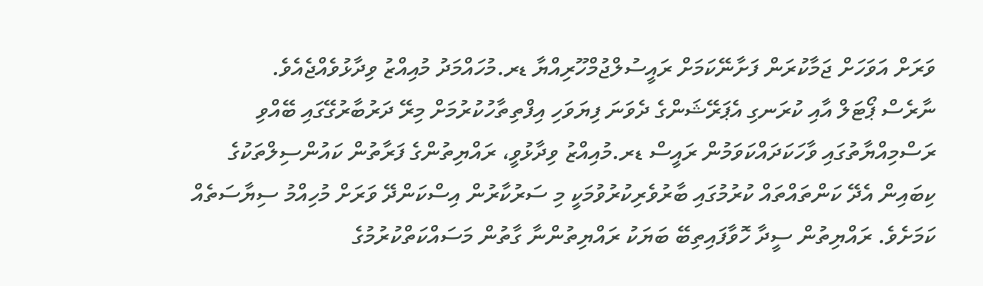ވަރަށް އަވަހަށް ޖަމާކުރަން ފަށާނޭކަމަށް ރައީސުލްޖުމްހޫރިއްޔާ ޑރ.މުހައްމަދު މުއިއްޒު ވިދާޅުވެއްޖެއެވެ.
ނާރެސް ޕޯޓަލް އާއި ކުރަނގި އެޕަރޭޝަންގެ ދެވަނަ ފިޔަވަހި އިފްތިތާހުކުރުމަށް މިރޭ ދަރުބާރުގޭގައި ބޭއްވި ރަސްމިއްޔާތުގައި ވާހަކަދައްކަވަމުން ރައީސް ޑރ.މުއިއްޒު ވިދާޅުވީ، ރައްޔިތުންގެ ފަރާތުން ކައުންސިލްތަކުގެ ކިބައިން އެދޭ ކަންތައްތައް ކުރުމުގައި ބާރުވެރިކުރުވުމަކީ މި ސަރުކާރުން އިސްކަންދޭ ވަރަށް މުހިއްމު ސިޔާސަތެއް ކަމަށެވެ. ރައްޔިތުން ސީދާ ހޮވާފައިތިބޭ ބަޔަކު ރައްޔިތުންނާ ގާތުން މަސައްކަތްކުރުމުގެ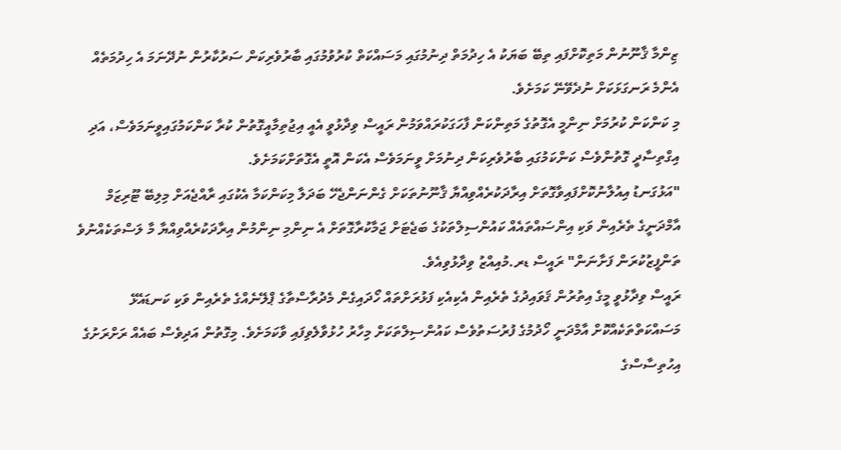ޒިންމާ ޤާނޫނުން މަތިކޮށްފައި ތިބޭ ބަޔަކު އެ ހިދުމަތް ދިނުމުގައި މަސައްކަތް ކުރުވުމުގައި ބާރުވެރިކަން ސަރުކާރުން ނުދޭނަމަ އެ ހިދުމަތެއް އެންމެ ރަނގަޅަކަށް ނުދެވޭނޭ ކަމަށެވެ.
މި ކަންކަން ކުރުމަށް ނިންމީ އެގޮތުގެ މަތިންކަން ފާހަގަކުރައްވަމުން ރައީސް ވިދާޅުވީ އެއީ އިޖުތިމާއީގޮތުން ކުރާ ކަންކަމުގައިވީނަމަވެސް، އަދި އިގްތިސާދީ ގޮތުންވެސް ކަންކަމުގައި ބާރުވެރިކަން ދިނުމަށް ވީނަމަވެސް އެކަން އޮތީ އެގޮތަށްކަމަށެވެ.
"އަޅުގަނޑު އިއުލާނުކޮށްފައިވާގޮތަށް އިރާދަކުރެއްވިއްޔާ ޤާނޫނުތަކަށް ގެންނަންޖެހޭ ބަދަލާ މިކަންކަމާ އެކުގައި ރާއްޖެއަށް މިލިބޭ ޓޫރިޒަމް އާމްދަނީގެ ތެރެއިން ވަކި އިންސައްތައެއް ކައުންސިލްތަކުގެ ބަޖެޓަށް ޖަމާކުރާގޮތަށް އެ ނިންމި ނިންމުން އިރާދަކުރެއްވިއްޔާ މާ ލަސްތަކެއްނުވެ ތަންފީޒުކުރަން ފަށާނަން" ރައީސް ޑރ.މުއިއްޒު ވިދާޅުވިއެވެ.
ރައީސް ވިދާޅުވީ މީގެ އިތުރުން ޤަވައިދުގެ ތެރެއިން އެކިއެކި ފަޅުރަށްތައް ހޯދައިގެން މެދުރާސްތާގެ ޕްލޭނެއްގެ ތެރެއިން ވަކި ކަނޑައެޅޭ މަސައްކަތްތަކެއްކޮށް އާމްދަނީ ހޯދުމުގެ ފުރުސަތުވެސް ކައުންސިލްތަކަށް މިހާރު ހުޅުވާލެވިފައި ވާކަމަށެވެ. މިގޮތުން އަދިވެސް ބައެއް ރަށްރަށުގެ އިހުތިސާސްގެ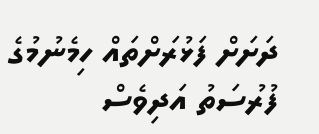ދަށަށް ފަޅުރަށްތައް ހިމެނުމުގެ ފުރުސަތު އަދިވެސް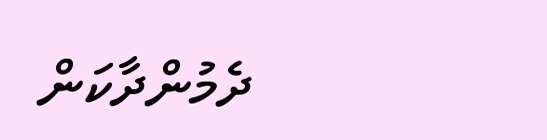ދެމުންދާކަން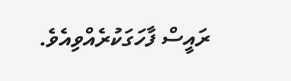ރައީސް ފާހަގަކުރެއްވިއެވެ.